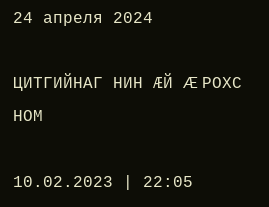24 апреля 2024

ЦИТГИЙНАГ НИН ÆЙ Æ РОХС НОМ

10.02.2023 | 22:05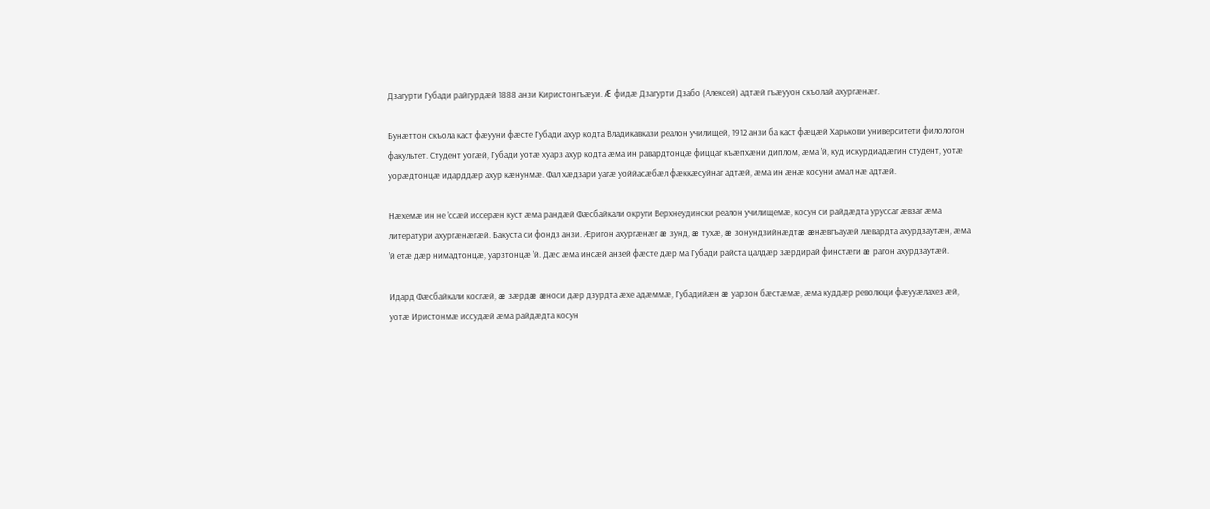Дзагурти Губади райгурдæй 1888 анзи Киристонгъæуи. Æ фидæ Дзагурти Дзабо (Алексей) адтæй гъæууон скъолай ахургæнæг.

Бунæттон скъола каст фæууни фæсте Губади ахур кодта Владикавкази реалон училищей, 1912 анзи ба каст фæцæй Харькови университети филологон факультет. Студент уогæй, Губади уотæ хуарз ахур кодта æма ин равардтонцæ фиццаг къæпхæни диплом, æма ’й, куд искурдиадæгин студент, уотæ уорæдтонцæ идарддæр ахур кæнунмæ. Фал хæдзари уагæ уоййасæбæл фæккæсуйнаг адтæй, æма ин æнæ косуни амал нæ адтæй.

Нæхемæ ин не ’ссæй иссерæн куст æма рандæй Фæсбайкали округи Верхнеудински реалон училищемæ, косун си райдæдта уруссаг æвзаг æма литератури ахургæнæгæй. Бакуста си фондз анзи. Æригон ахургæнæг æ зунд, æ тухæ, æ зонундзийнæдтæ æнæвгъауæй лæвардта ахурдзаутæн, æма ’й етæ дæр нимадтонцæ, уарзтонцæ ’й. Дæс æма инсæй анзей фæсте дæр ма Губади райста цалдæр зæрдирай финстæги æ рагон ахурдзаутæй.

Идард Фæсбайкали косгæй, æ зæрдæ æноси дæр дзурдта æхе адæммæ, Губадийæн æ уарзон бæстæмæ, æма куддæр революци фæууæлахез æй, уотæ Иристонмæ иссудæй æма райдæдта косун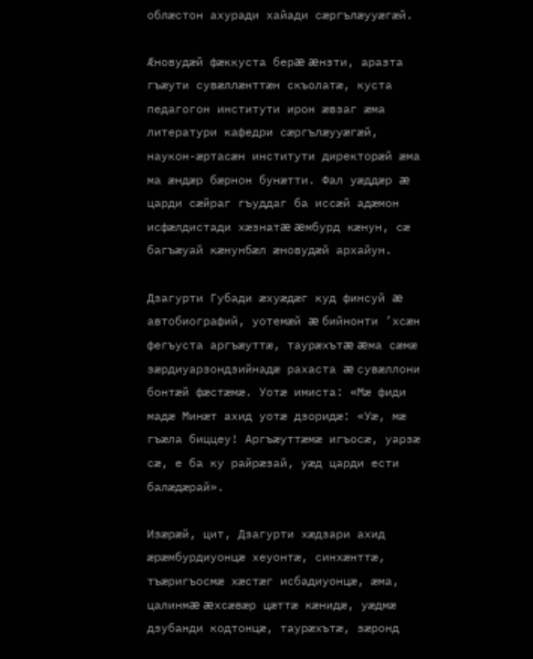облæстон ахуради хайади сæргълæууæгæй.

Æновудæй фæккуста берæ æнзти, аразта гъæути сувæллæнттæн скъолатæ, куста педагогон институти ирон æвзаг æма литератури кафедри сæргълæууæгæй, наукон-æртасæн институти директорæй æма ма æндæр бæрнон бунæтти. Фал уæддæр æ царди сæйраг гъуддаг ба иссæй адæмон исфæлдистади хæзнатæ æмбурд кæнун, сæ багъæуай кæнунбæл æновудæй архайун.

Дзагурти Губади æхуæдæг куд финсуй æ автобиографий, уотемæй æ бийнонти ’хсæн фегъуста аргъæуттæ, таурæхътæ æма сæмæ зæрдиуарзондзийнадæ рахаста æ сувæллони бонтæй фæстæмæ. Уотæ имиста: «Мæ фиди мадæ Минæт ахид уотæ дзоридæ: «Уæ, мæ гъæла биццеу! Аргъæуттæмæ игъосæ, уарзæ сæ, е ба ку райрæзай, уæд царди ести балæдæрай».

Изæрæй, цит, Дзагурти хæдзари ахид æрæмбурдиуонцæ хеуонтæ, синхæнттæ, тъæригъосмæ хæстæг исбадиуонцæ, æма, цалинмæ æхсæвæр цæттæ кæнидæ, уæдмæ дзубанди кодтонцæ, таурæхътæ, зæронд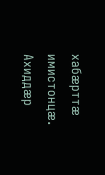хабæрттæ имистонцæ. Ахиддæр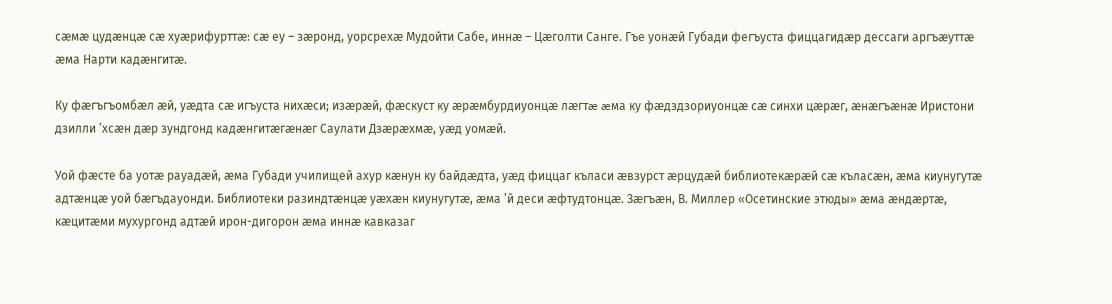сæмæ цудæнцæ сæ хуæрифурттæ: сæ еу – зæронд, уорсрехæ Мудойти Сабе, иннæ – Цæголти Санге. Гъе уонæй Губади фегъуста фиццагидæр дессаги аргъæуттæ æма Нарти кадæнгитæ.

Ку фæгъгъомбæл æй, уæдта сæ игъуста нихæси; изæрæй, фæскуст ку æрæмбурдиуонцæ лæгтæ æма ку фæдздзориуонцæ сæ синхи цæрæг, æнæгъæнæ Иристони дзилли ’хсæн дæр зундгонд кадæнгитæгæнæг Саулати Дзæрæхмæ, уæд уомæй.

Уой фæсте ба уотæ рауадæй, æма Губади училищей ахур кæнун ку байдæдта, уæд фиццаг къласи æвзурст æрцудæй библиотекæрæй сæ къласæн, æма киунугутæ адтæнцæ уой бæгъдауонди. Библиотеки разиндтæнцæ уæхæн киунугутæ, æма ’й деси æфтудтонцæ. Зæгъæн, В. Миллер «Осетинские этюды» æма æндæртæ, кæцитæми мухургонд адтæй ирон-дигорон æма иннæ кавказаг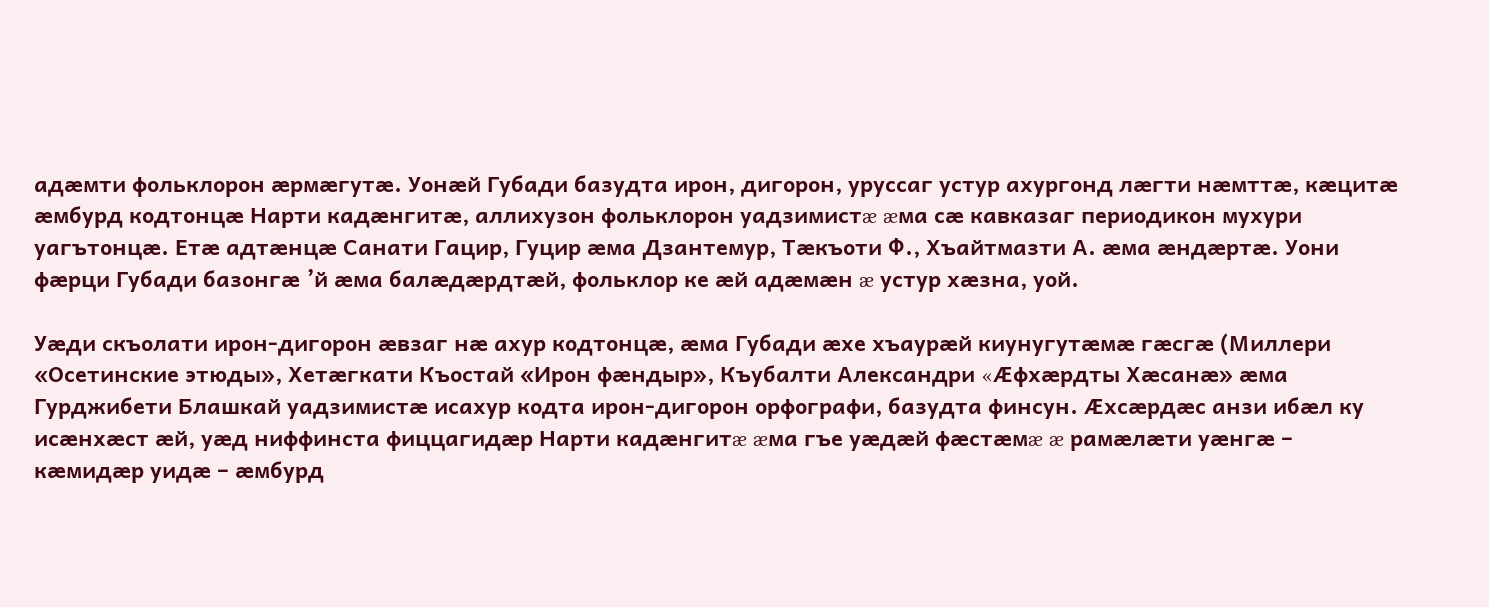адæмти фольклорон æрмæгутæ. Уонæй Губади базудта ирон, дигорон, уруссаг устур ахургонд лæгти нæмттæ, кæцитæ æмбурд кодтонцæ Нарти кадæнгитæ, аллихузон фольклорон уадзимистæ æма сæ кавказаг периодикон мухури уагътонцæ. Етæ адтæнцæ Санати Гацир, Гуцир æма Дзантемур, Тæкъоти Ф., Хъайтмазти А. æма æндæртæ. Уони фæрци Губади базонгæ ’й æма балæдæрдтæй, фольклор ке æй адæмæн æ устур хæзна, уой.

Уæди скъолати ирон-дигорон æвзаг нæ ахур кодтонцæ, æма Губади æхе хъаурæй киунугутæмæ гæсгæ (Миллери «Осетинские этюды», Хетæгкати Къостай «Ирон фæндыр», Къубалти Александри «Æфхæрдты Хæсанæ» æма Гурджибети Блашкай уадзимистæ исахур кодта ирон-дигорон орфографи, базудта финсун. Æхсæрдæс анзи ибæл ку исæнхæст æй, уæд ниффинста фиццагидæр Нарти кадæнгитæ æма гъе уæдæй фæстæмæ æ рамæлæти уæнгæ – кæмидæр уидæ – æмбурд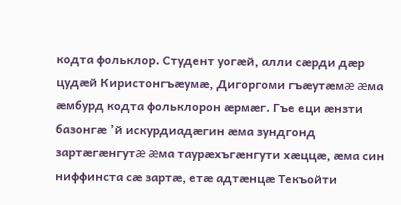кодта фольклор. Студент уогæй, алли сæрди дæр цудæй Киристонгъæумæ, Дигоргоми гъæутæмæ æма æмбурд кодта фольклорон æрмæг. Гъе еци æнзти базонгæ ’й искурдиадæгин æма зундгонд зартæгæнгутæ æма таурæхъгæнгути хæццæ, æма син ниффинста сæ зартæ, етæ адтæнцæ Текъойти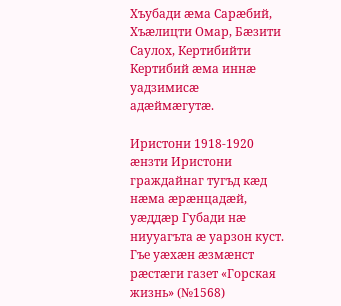Хъубади æма Сарæбий, Хъæлицти Омар, Бæзити Саулох, Кертибийти Кертибий æма иннæ уадзимисæ адæймæгутæ.

Иристони 1918-1920 æнзти Иристони граждайнаг тугъд кæд нæма æрæнцадæй, уæддæр Губади нæ ниууагъта æ уарзон куст. Гъе уæхæн æзмæнст рæстæги газет «Горская жизнь» (№1568)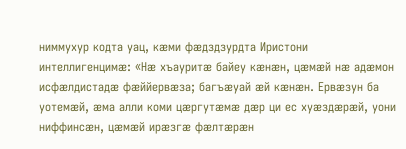ниммухур кодта уац, кæми фæдздзурдта Иристони интеллигенцимæ: «Нæ хъауритæ байеу кæнæн, цæмæй нæ адæмон исфæлдистадæ фæййервæза; багъæуай æй кæнæн. Ервæзун ба уотемæй, æма алли коми цæргутæмæ дæр ци ес хуæздæрæй, уони ниффинсæн, цæмæй ирæзгæ фæлтæрæн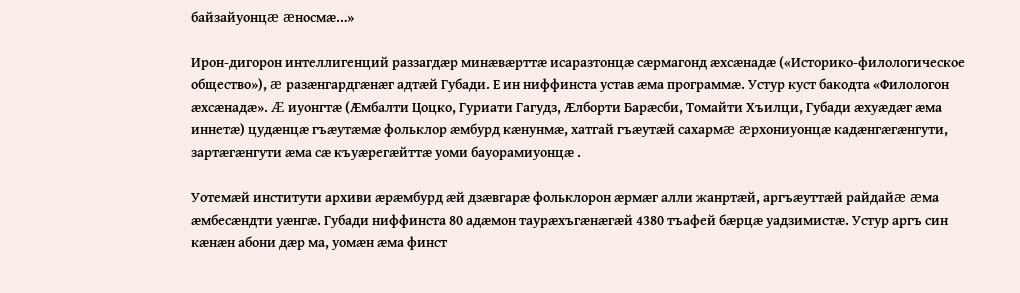байзайуонцæ æносмæ…»

Ирон-дигорон интеллигенций раззагдæр минæвæрттæ исаразтонцæ сæрмагонд æхсæнадæ («Историко-филологическое общество»), æ разæнгардгæнæг адтæй Губади. Е ин ниффинста устав æма программæ. Устур куст бакодта «Филологон æхсæнадæ». Æ иуонгтæ (Æмбалти Цоцко, Гуриати Гагудз, Æлборти Барæсби, Томайти Хъилци, Губади æхуæдæг æма иннетæ) цудæнцæ гъæутæмæ фольклор æмбурд кæнунмæ, хатгай гъæутæй сахармæ æрхониуонцæ кадæнгæгæнгути, зартæгæнгути æма сæ къуæрегæйттæ уоми бауорамиуонцæ .

Уотемæй институти архиви æрæмбурд æй дзæвгарæ фольклорон æрмæг алли жанртæй, аргъæуттæй райдайæ æма æмбесæндти уæнгæ. Губади ниффинста 80 адæмон таурæхъгæнæгæй 4380 тъафей бæрцæ уадзимистæ. Устур аргъ син кæнæн абони дæр ма, уомæн æма финст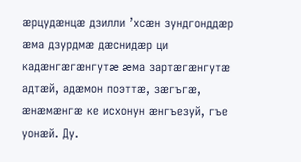æрцудæнцæ дзилли ’хсæн зундгонддæр æма дзурдмæ дæснидæр ци кадæнгæгæнгутæ æма зартæгæнгутæ адтæй, адæмон поэттæ, зæгъгæ, æнæмæнгæ ке исхонун æнгъезуй, гъе уонæй. Ду.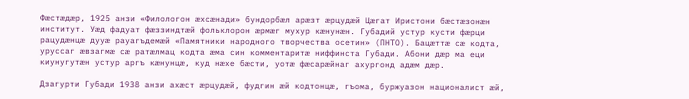Фæстæдæр, 1925 анзи «Филологон æхсæнади» бундорбæл арæзт æрцудæй Цæгат Иристони бæстæзонæн институт. Уæд фадуат фæззиндтæй фольклорон æрмæг мухур кæнунæн. Губадий устур кусти фæрци рацудæнцæ дууæ рауагъдемæй «Памятники народного творчества осетин» (ПНТО). Бацæттæ сæ кодта, уруссаг æвзагмæ сæ ратæлмац кодта æма син комментаритæ ниффинста Губади. Абони дæр ма еци киунугутæн устур аргъ кæнунцæ, куд нæхе бæсти, уотæ фæсарæйнаг ахургонд адæм дæр.

Дзагурти Губади 1938 анзи ахæст æрцудæй, фудгин æй кодтонцæ, гъома, буржуазон националист æй,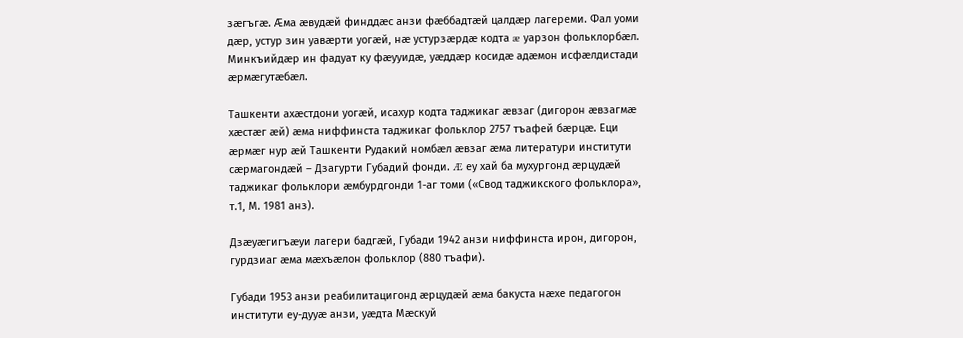зæгъгæ. Æма æвудæй финддæс анзи фæббадтæй цалдæр лагереми. Фал уоми дæр, устур зин уавæрти уогæй, нæ устурзæрдæ кодта æ уарзон фольклорбæл. Минкъийдæр ин фадуат ку фæууидæ, уæддæр косидæ адæмон исфæлдистади æрмæгутæбæл.

Ташкенти ахæстдони уогæй, исахур кодта таджикаг æвзаг (дигорон æвзагмæ хæстæг æй) æма ниффинста таджикаг фольклор 2757 тъафей бæрцæ. Еци æрмæг нур æй Ташкенти Рудакий номбæл æвзаг æма литератури институти сæрмагондæй – Дзагурти Губадий фонди. Æ еу хай ба мухургонд æрцудæй таджикаг фольклори æмбурдгонди 1-аг томи («Свод таджикского фольклора», т.1, М. 1981 анз).

Дзæуæгигъæуи лагери бадгæй, Губади 1942 анзи ниффинста ирон, дигорон, гурдзиаг æма мæхъæлон фольклор (880 тъафи).

Губади 1953 анзи реабилитацигонд æрцудæй æма бакуста нæхе педагогон институти еу-дууæ анзи, уæдта Мæскуй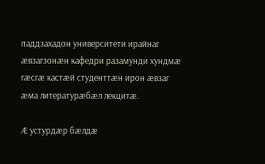паддзахадон университети ирайнаг æвзагзонæн кафедри разамунди хундмæ гæсгæ кастæй студенттæн ирон æвзаг æма литературæбæл лекцитæ.

Æ устурдæр бæлдæ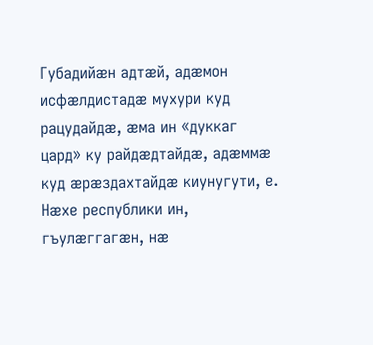Губадийæн адтæй, адæмон исфæлдистадæ мухури куд рацудайдæ, æма ин «дуккаг цард» ку райдæдтайдæ, адæммæ куд æрæздахтайдæ киунугути, е. Нæхе республики ин, гъулæггагæн, нæ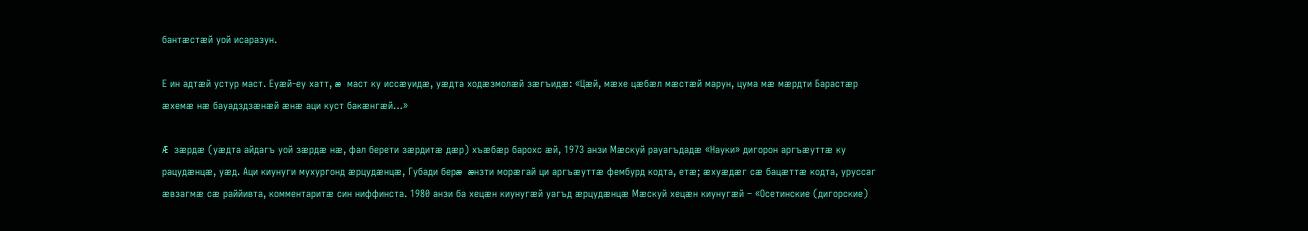бантæстæй уой исаразун.

Е ин адтæй устур маст. Еуæй-еу хатт, æ маст ку иссæуидæ, уæдта ходæзмолæй зæгъидæ: «Цæй, мæхе цæбæл мæстæй марун, цума мæ мæрдти Барастæр æхемæ нæ бауадздзæнæй æнæ аци куст бакæнгæй…»

Æ зæрдæ (уæдта айдагъ уой зæрдæ нæ, фал берети зæрдитæ дæр) хъæбæр барохс æй, 1973 анзи Мæскуй рауагъдадæ «Науки» дигорон аргъæуттæ ку рацудæнцæ, уæд. Аци киунуги мухургонд æрцудæнцæ, Губади берæ æнзти морæгай ци аргъæуттæ фембурд кодта, етæ; æхуæдæг сæ бацæттæ кодта, уруссаг æвзагмæ сæ раййивта, комментаритæ син ниффинста. 1980 анзи ба хецæн киунугæй уагъд æрцудæнцæ Мæскуй хецæн киунугæй – «Осетинские (дигорские)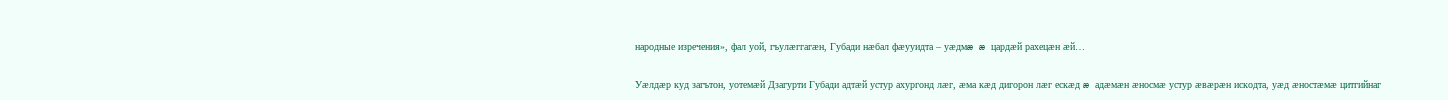народные изречения», фал уой, гъулæггагæн, Губади нæбал фæууидта – уæдмæ æ цардæй рахецæн æй…

Уæлдæр куд загътон, уотемæй Дзагурти Губади адтæй устур ахургонд лæг, æма кæд дигорон лæг ескæд æ адæмæн æносмæ устур æвæрæн искодта, уæд æностæмæ цитгийнаг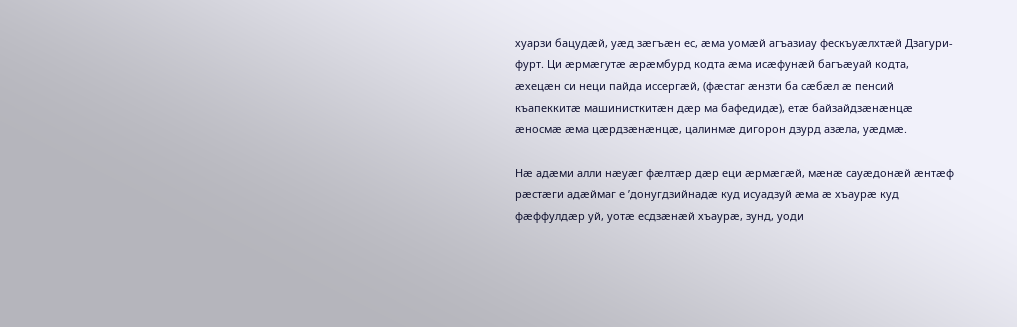хуарзи бацудæй, уæд зæгъæн ес, æма уомæй агъазиау фескъуæлхтæй Дзагури-фурт. Ци æрмæгутæ æрæмбурд кодта æма исæфунæй багъæуай кодта, æхецæн си неци пайда иссергæй, (фæстаг æнзти ба сæбæл æ пенсий  къапеккитæ машинисткитæн дæр ма бафедидæ), етæ байзайдзæнæнцæ æносмæ æма цæрдзæнæнцæ, цалинмæ дигорон дзурд азæла, уæдмæ.

Нæ адæми алли нæуæг фæлтæр дæр еци æрмæгæй, мæнæ сауæдонæй æнтæф рæстæги адæймаг е ’донугдзийнадæ куд исуадзуй æма æ хъаурæ куд фæффулдæр уй, уотæ есдзæнæй хъаурæ, зунд, уоди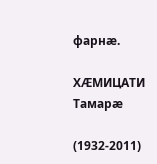фарнæ.

ХÆМИЦАТИ Тамарæ

(1932-2011)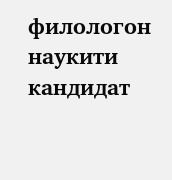филологон  наукити кандидат